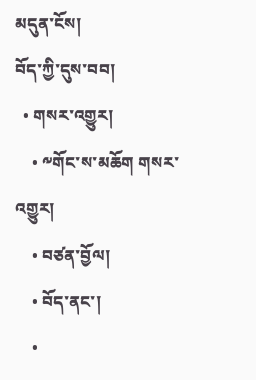མདུན་ངོས།
བོད་ཀྱི་དུས་བབ།
  • གསར་འགྱུར།
    • ༸གོང་ས་མཆོག གསར་འགྱུར།
    • བཙན་བྱོལ།
    • བོད་ནང་།
    •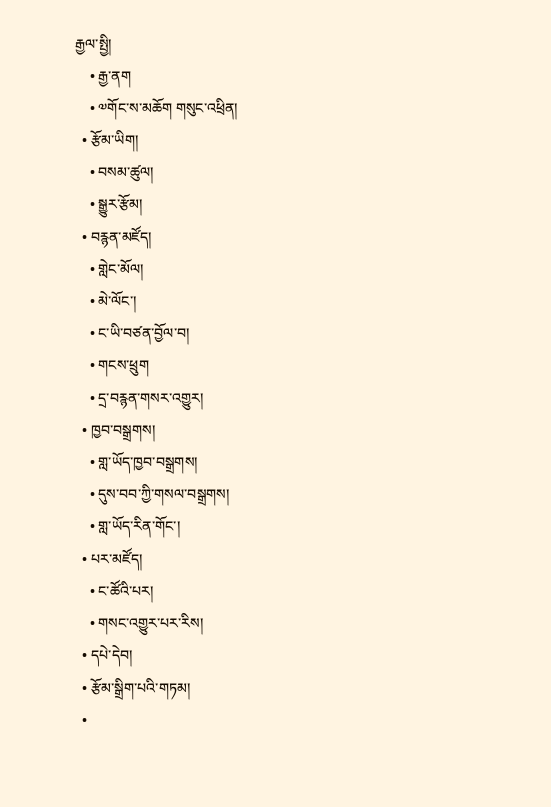རྒྱལ་སྤྱི།
    • རྒྱ་ནག
    • ༧གོང་ས་མཆོག གསུང་འཕྲིན།
  • རྩོམ་ཡིག།
    • བསམ་ཚུལ།
    • སྒྱུར་རྩོམ།
  • བརྙན་མཛོད།
    • གླེང་མོལ།
    • མེ་ལོང་།
    • ང་ཡི་བཙན་བྱོལ་བ།
    • གངས་ཕྲུག
    • དྲ་བརྙན་གསར་འགྱུར།
  • ཁྱབ་བསྒྲགས།
    • གླ་ཡོད་ཁྱབ་བསྒྲགས།
    • དུས་བབ་ཀྱི་གསལ་བསྒྲགས།
    • གླ་ཡོད་རིན་གོང་།
  • པར་མཛོད།
    • ང་ཚོའི་པར།
    • གསང་འགྱུར་པར་རིས།
  • དཔེ་དེབ།
  • རྩོམ་སྒྲིག་པའི་གཏམ།
  •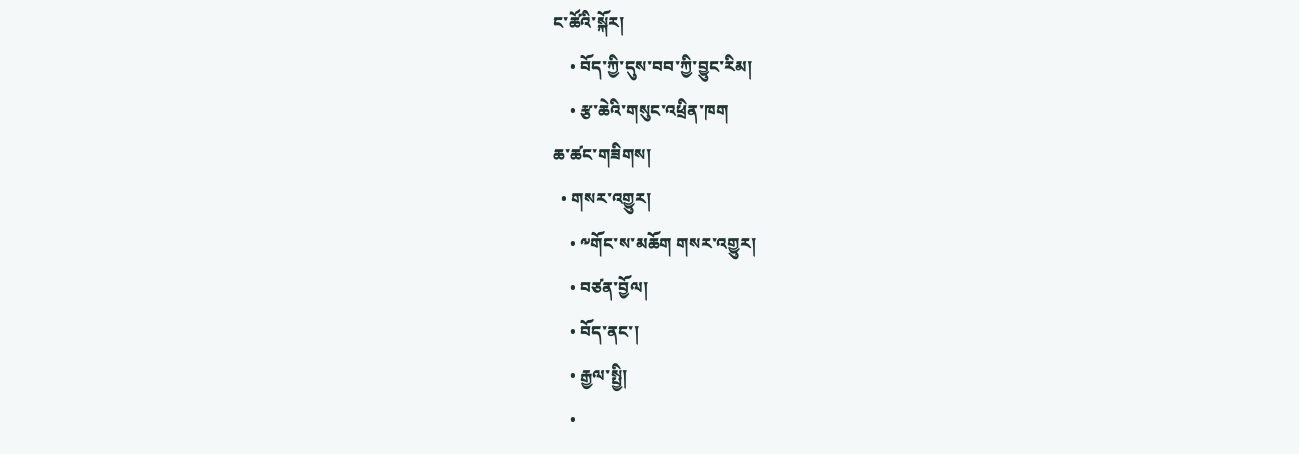ང་ཚོའི་སྐོར།
    • བོད་ཀྱི་དུས་བབ་ཀྱི་བྱུང་རིམ།
    • རྩ་ཆེའི་གསུང་འཕྲིན་ཁག
ཆ་ཚང་གཟིགས།
  • གསར་འགྱུར།
    • ༸གོང་ས་མཆོག གསར་འགྱུར།
    • བཙན་བྱོལ།
    • བོད་ནང་།
    • རྒྱལ་སྤྱི།
    •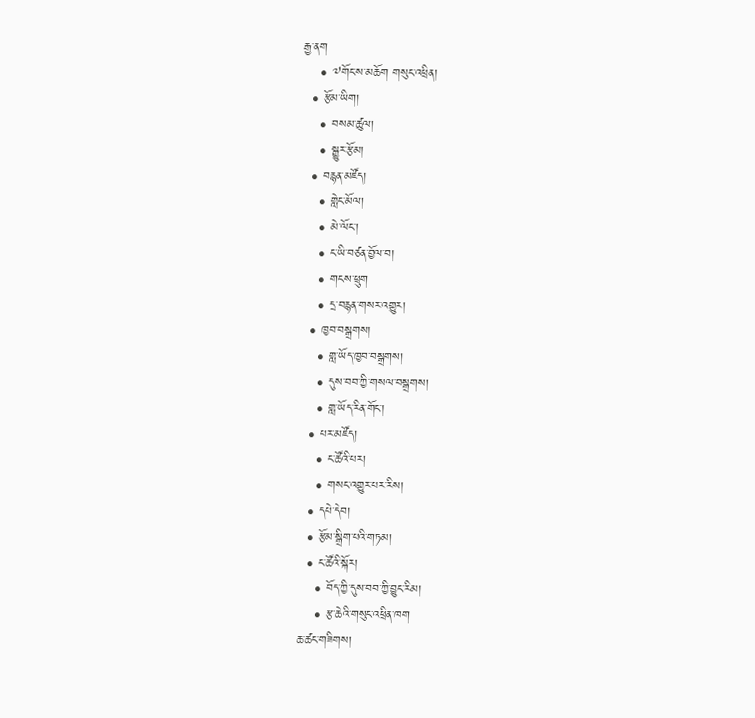རྒྱ་ནག
    • ༧གོང་ས་མཆོག གསུང་འཕྲིན།
  • རྩོམ་ཡིག།
    • བསམ་ཚུལ།
    • སྒྱུར་རྩོམ།
  • བརྙན་མཛོད།
    • གླེང་མོལ།
    • མེ་ལོང་།
    • ང་ཡི་བཙན་བྱོལ་བ།
    • གངས་ཕྲུག
    • དྲ་བརྙན་གསར་འགྱུར།
  • ཁྱབ་བསྒྲགས།
    • གླ་ཡོད་ཁྱབ་བསྒྲགས།
    • དུས་བབ་ཀྱི་གསལ་བསྒྲགས།
    • གླ་ཡོད་རིན་གོང་།
  • པར་མཛོད།
    • ང་ཚོའི་པར།
    • གསང་འགྱུར་པར་རིས།
  • དཔེ་དེབ།
  • རྩོམ་སྒྲིག་པའི་གཏམ།
  • ང་ཚོའི་སྐོར།
    • བོད་ཀྱི་དུས་བབ་ཀྱི་བྱུང་རིམ།
    • རྩ་ཆེའི་གསུང་འཕྲིན་ཁག
ཆ་ཚང་གཟིགས།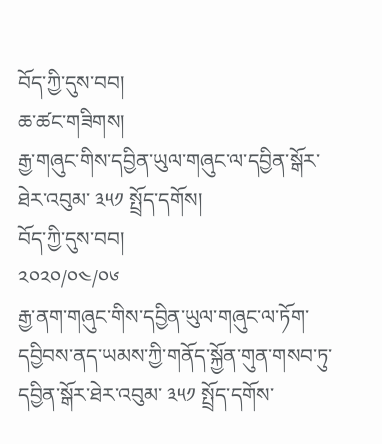བོད་ཀྱི་དུས་བབ།
ཆ་ཚང་གཟིགས།
རྒྱ་གཞུང་གིས་དབྱིན་ཡུལ་གཞུང་ལ་དབྱིན་སྒོར་ཐེར་འབུམ་ ༣༥༡ སྤྲོད་དགོས།
བོད་ཀྱི་དུས་བབ།
༢༠༢༠/༠༤/༠༦
རྒྱ་ནག་གཞུང་གིས་དབྱིན་ཡུལ་གཞུང་ལ་ཏོག་དབྱིབས་ནད་ཡམས་ཀྱི་གནོད་སྐྱོན་གུན་གསབ་ཏུ་དབྱིན་སྒོར་ཐེར་འབུམ་ ༣༥༡ སྤྲོད་དགོས་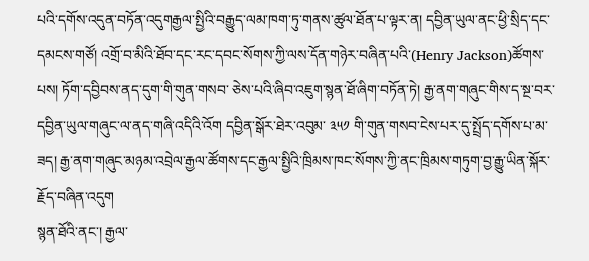པའི་དགོས་འདུན་བཏོན་འདུགརྒྱལ་སྤྱིའི་བརྒྱུད་ལམ་ཁག་ཏུ་གནས་ཚུལ་ཐོན་པ་ལྟར་ན། དབྱིན་ཡུལ་ནང་ཕྱི་སྲིད་དང་དམངས་གཙོ། འགྲོ་བ་མིའི་ཐོབ་དང་རང་དབང་སོགས་ཀྱི་ལས་དོན་གཉེར་བཞིན་པའི་(Henry Jackson)ཚོགས་པས། ཏོག་དབྱིབས་ནད་དུག་གི་གུན་གསབ་ ཅེས་པའི་ཞིབ་འཇུག་སྙན་ཐོ་ཞིག་བཏོན་ཏེ། རྒྱ་ནག་གཞུང་གིས་ད་སྔ་བར་དབྱིན་ཡུལ་གཞུང་ལ་ནད་གཞི་འདིའི་འོག དབྱིན་སྒོར་ཐེར་འབུམ་ ༣༥༡ གི་གུན་གསབ་ངེས་པར་དུ་སྤྲོད་དགོས་པ་མ་ཟད། རྒྱ་ནག་གཞུང་མཉམ་འབྲེལ་རྒྱལ་ཚོགས་དང་རྒྱལ་སྤྱིའི་ཁྲིམས་ཁང་སོགས་ཀྱི་ནང་ཁྲིམས་གཏུག་བྱ་རྒྱུ་ཡིན་སྐོར་རྗོད་བཞིན་འདུག
སྙན་ཐོའི་ནང་། རྒྱལ་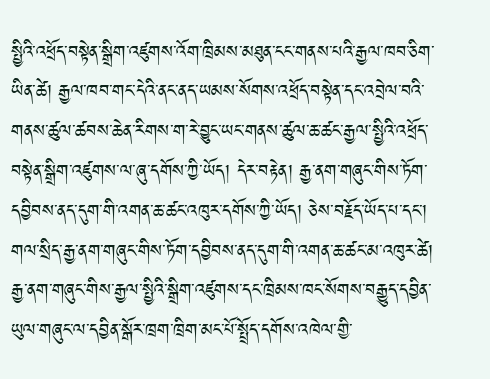སྤྱིའི་འཕྲོད་བསྟེན་སྒྲིག་འཛུགས་འོག་ཁྲིམས་མཐུན་ངང་གནས་པའི་རྒྱལ་ཁབ་ཅིག་ཡིན་ཚེ། རྒྱལ་ཁབ་གང་དེའི་ནང་ནད་ཡམས་སོགས་འཕྲོད་བསྟེན་དང་འབྲེལ་བའི་གནས་ཚུལ་ཚབས་ཆེན་རིགས་ག་རེ་བྱུང་ཡང་གནས་ཚུལ་ཆ་ཚང་རྒྱལ་སྤྱིའི་འཕྲོད་བསྟེན་སྒྲིག་འཛུགས་ལ་ཞུ་དགོས་ཀྱི་ཡོད། དེར་བརྟེན། རྒྱ་ནག་གཞུང་གིས་ཏོག་དབྱིབས་ནད་དུག་གི་འགན་ཆ་ཚང་འཁུར་དགོས་ཀྱི་ཡོད། ཅེས་བརྗོད་ཡོད་པ་དང་། གལ་སྲིད་རྒྱ་ནག་གཞུང་གིས་ཏོག་དབྱིབས་ནད་དུག་གི་འགན་ཆ་ཚང་མ་འཁུར་ཚེ། རྒྱ་ནག་གཞུང་གིས་རྒྱལ་སྤྱིའི་སྒྲིག་འཛུགས་དང་ཁྲིམས་ཁང་སོགས་བརྒྱུད་དབྱིན་ཡུལ་གཞུང་ལ་དབྱིན་སྒོར་ཁྲག་ཁྲིག་མང་པོ་སྤྲོད་དགོས་འཁེལ་གྱི་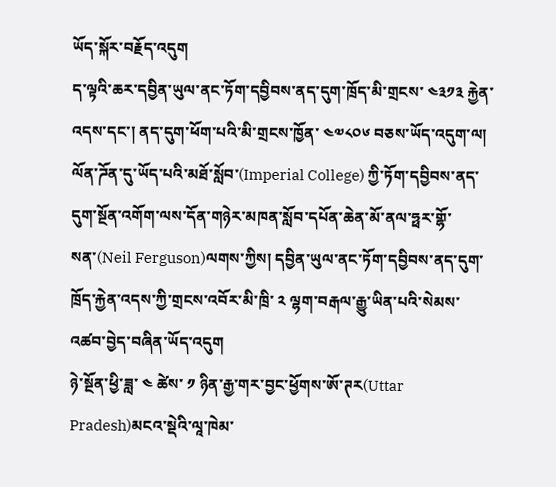ཡོད་སྐོར་བརྗོད་འདུག
ད་ལྟའི་ཆར་དབྱིན་ཡུལ་ནང་ཏོག་དབྱིབས་ནད་དུག་ཁྲོད་མི་གྲངས་ ༤༣༡༣ རྐྱེན་འདས་དང་། ནད་དུག་ཕོག་པའི་མི་གྲངས་ཁྱོན་ ༤༧༨༠༦ བཅས་ཡོད་འདུག་ལ། ལོན་ཌོན་དུ་ཡོད་པའི་མཐོ་སློབ་(Imperial College) ཀྱི་ཏོག་དབྱིབས་ནད་དུག་སྔོན་འགོག་ལས་དོན་གཉེར་མཁན་སློབ་དཔོན་ཆེན་མོ་ནལ་ཧྥར་གྷོ་སན་(Neil Ferguson)ལགས་ཀྱིས། དབྱིན་ཡུལ་ནང་ཏོག་དབྱིབས་ནད་དུག་ཁྲོད་རྐྱེན་འདས་ཀྱི་གྲངས་འབོར་མི་ཁྲི་ ༢ ལྷག་བརྒལ་རྒྱུ་ཡིན་པའི་སེམས་འཚབ་བྱེད་བཞིན་ཡོད་འདུག
ཉེ་སྔོན་ཕྱི་ཟླ་ ༤ ཚེས་ ༡ ཉིན་རྒྱ་གར་བྱང་ཕྱོགས་ཨོ་ཊར(Uttar Pradesh)མངའ་སྡེའི་ལཱ་ཁེམ་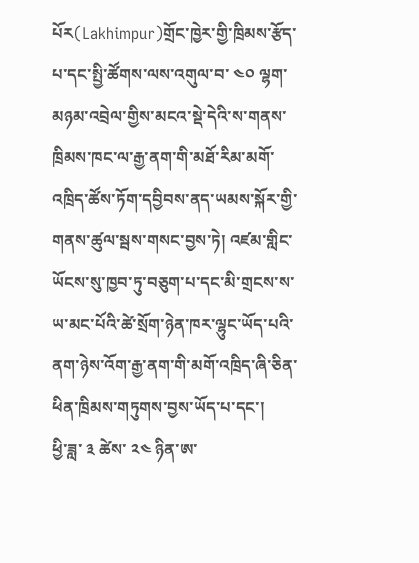པོར(Lakhimpur)གྲོང་ཁྱེར་གྱི་ཁྲིམས་རྩོད་པ་དང་སྤྱི་ཚོགས་ལས་འགུལ་བ་ ༤༠ ལྷག་མཉམ་འབྲེལ་གྱིས་མངའ་སྡེ་དེའི་ས་གནས་ཁྲིམས་ཁང་ལ་རྒྱ་ནག་གི་མཐོ་རིམ་མགོ་འཁྲིད་ཚོས་ཏོག་དབྱིབས་ནད་ཡམས་སྐོར་གྱི་གནས་ཚུལ་སྦས་གསང་བྱས་ཏེ། འཛམ་གླིང་ཡོངས་སུ་ཁྱབ་ཏུ་བཅུག་པ་དང་མི་གྲངས་ས་ཡ་མང་པོའི་ཚེ་སྲོག་ཉེན་ཁར་ལྷུང་ཡོད་པའི་ནག་ཉེས་འོག་རྒྱ་ནག་གི་མགོ་འཁྲིད་ཞི་ཅིན་ཕིན་ཁྲིམས་གཏུགས་བྱས་ཡོད་པ་དང་།
ཕྱི་ཟླ་ ༣ ཚེས་ ༢༤ ཉིན་ཨ་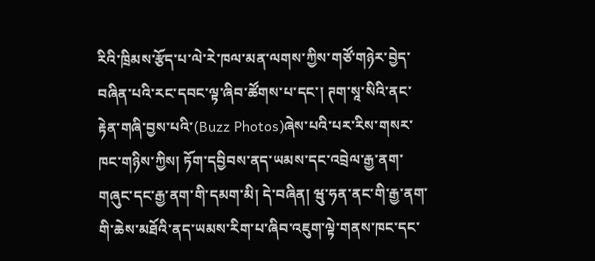རིའི་ཁྲིམས་རྩོད་པ་ལེ་རེ་ཁལ་མན་ལགས་ཀྱིས་གཙོ་གཉེར་བྱེད་བཞིན་པའི་རང་དབང་ལྟ་ཞིབ་ཚོགས་པ་དང་། ཊག་སཱ་སིའི་ནང་རྟེན་གཞི་བྱས་པའི་(Buzz Photos)ཞེས་པའི་པར་རིས་གསར་ཁང་གཉིས་ཀྱིས། ཏོག་དབྱིབས་ནད་ཡམས་དང་འབྲེལ་རྒྱ་ནག་གཞུང་དང་རྒྱ་ནག་གི་དམག་མི། དེ་བཞིན། ཝུ་ཧན་ནང་གི་རྒྱ་ནག་གི་ཆེས་མཐོའི་ནད་ཡམས་རིག་པ་ཞིབ་འཇུག་ལྟེ་གནས་ཁང་དང་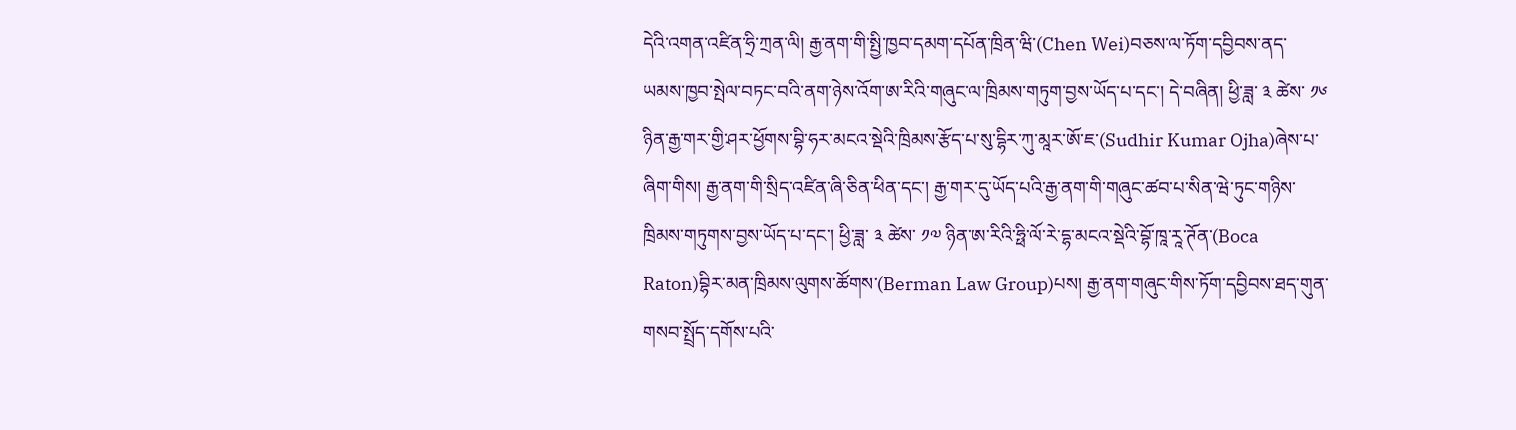དེའི་འགན་འཛིན་ཧྲི་ཀྲན་ལི། རྒྱ་ནག་གི་སྤྱི་ཁྱབ་དམག་དཔོན་ཁྲིན་ཝི་(Chen Wei)བཅས་ལ་ཏོག་དབྱིབས་ནད་ཡམས་ཁྱབ་སྤེལ་བཏང་བའི་ནག་ཉེས་འོག་ཨ་རིའི་གཞུང་ལ་ཁྲིམས་གཏུག་བྱས་ཡོད་པ་དང་། དེ་བཞིན། ཕྱི་ཟླ་ ༣ ཚེས་ ༡༦ ཉིན་རྒྱ་གར་གྱི་ཤར་ཕྱོགས་བྷི་ཧར་མངའ་སྡེའི་ཁྲིམས་རྩོད་པ་སུ་དྷིར་ཀུ་མཱར་ཨོ་ཇ་(Sudhir Kumar Ojha)ཞེས་པ་ཞིག་གིས། རྒྱ་ནག་གི་སྲིད་འཛིན་ཞི་ཅིན་ཕིན་དང་། རྒྱ་གར་དུ་ཡོད་པའི་རྒྱ་ནག་གི་གཞུང་ཚབ་པ་སིན་ཝེ་ཏུང་གཉིས་ཁྲིམས་གཏུགས་བྱས་ཡོད་པ་དང་། ཕྱི་ཟླ་ ༣ ཚེས་ ༡༧ ཉིན་ཨ་རིའི་ཧྥི་ལོ་རེ་དྷ་མངའ་སྡེའི་བྷོ་ཁཱ་རཱ་ཊོན་(Boca Raton)བྷིར་མན་ཁྲིམས་ལུགས་ཚོགས་(Berman Law Group)པས། རྒྱ་ནག་གཞུང་གིས་ཏོག་དབྱིབས་ཐད་གུན་གསབ་སྤྲོད་དགོས་པའི་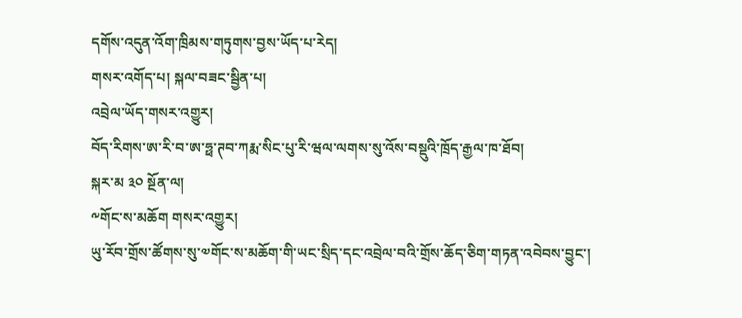དགོས་འདུན་འོག་ཁྲིམས་གཏུགས་བྱས་ཡོད་པ་རེད།
གསར་འགོད་པ། སྐལ་བཟང་སྦྱིན་པ།
འབྲེལ་ཡོད་གསར་འགྱུར།
བོད་རིགས་ཨ་རི་བ་ཨ་ཧྥ་ཊབ་ཀརྨ་སིང་པུ་རི་ཝལ་ལགས་སུ་འོས་བསྡུའི་ཁྲོད་རྒྱལ་ཁ་ཐོབ།
སྐར་མ ༣༠ སྔོན་ལ།
༸གོང་ས་མཆོག གསར་འགྱུར།
ཡུ་རོབ་གྲོས་ཚོགས་སུ་༧གོང་ས་མཆོག་གི་ཡང་སྲིད་དང་འབྲེལ་བའི་གྲོས་ཆོད་ཅིག་གཏན་འབེབས་བྱུང་།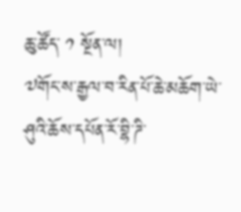ཆུ་ཚོད་ ༡ སྔོན་ལ།
༧གོང་ས་རྒྱལ་བ་རིན་པོ་ཆེ་མཆོག་ཡེ་ཤུའི་ཆོས་དཔོན་རོ་བྷི་ཌི་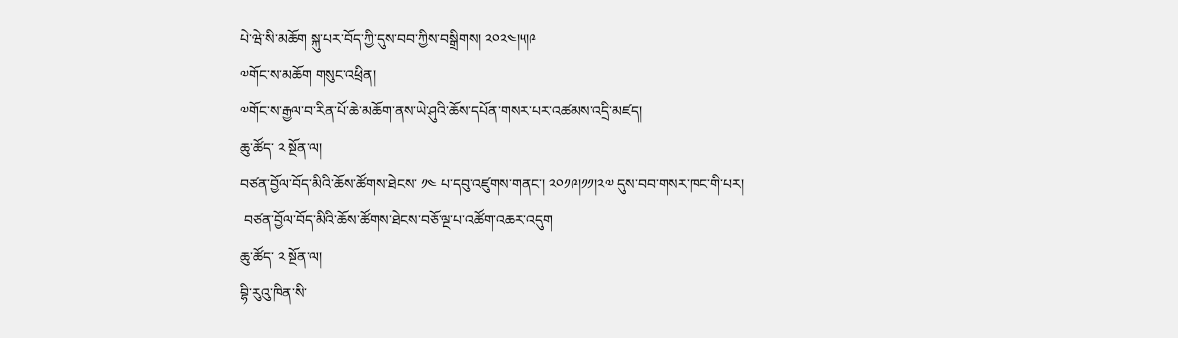པེ་ཝེ་སི་མཆོག སྐུ་པར་བོད་ཀྱི་དུས་བབ་ཀྱིས་བསྒྲིགས། ༢༠༢༤།༥།༩
༧གོང་ས་མཆོག གསུང་འཕྲིན།
༧གོང་ས་རྒྱལ་བ་རིན་པོ་ཆེ་མཆོག་ནས་ཡེ་ཤུའི་ཆོས་དཔོན་གསར་པར་འཚམས་འདྲི་མཛད།
ཆུ་ཚོད་ ༢ སྔོན་ལ།
བཙན་བྱོལ་བོད་མིའི་ཆོས་ཚོགས་ཐེངས་ ༡༤ པ་དབུ་འཛུགས་གནང་། ༢༠༡༩།༡༡།༢༧ དུས་བབ་གསར་ཁང་གི་པར།
 བཙན་བྱོལ་བོད་མིའི་ཆོས་ཚོགས་ཐེངས་བཅོ་ལྔ་པ་འཚོག་འཆར་འདུག
ཆུ་ཚོད་ ༢ སྔོན་ལ།
བྷི་རུའུ་ཁིན་སི་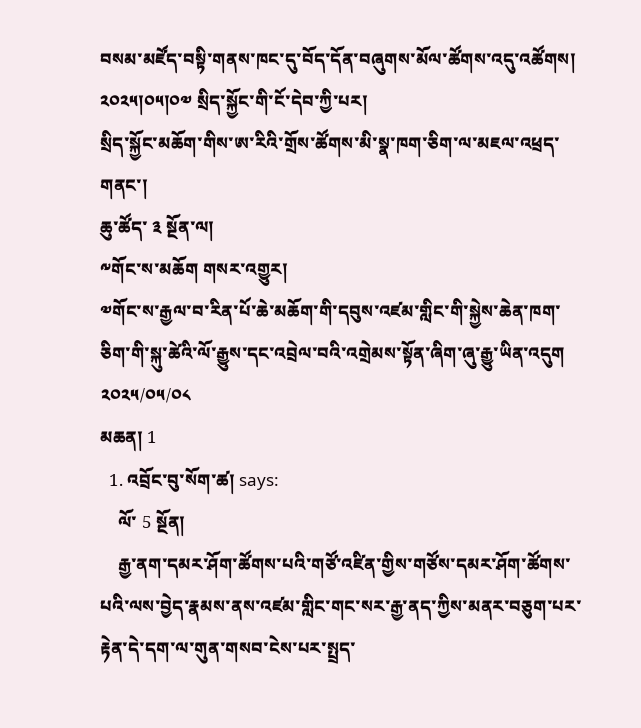བསམ་མཛོད་བསྟི་གནས་ཁང་དུ་བོད་དོན་བཞུགས་མོལ་ཚོགས་འདུ་འཚོགས། ༢༠༢༥།༠༥།༠༧ སྲིད་སྐྱོང་གི་ངོ་དེབ་ཀྱི་པར།
སྲིད་སྐྱོང་མཆོག་གིས་ཨ་རིའི་གྲོས་ཚོགས་མི་སྣ་ཁག་ཅིག་ལ་མཇལ་འཕྲད་གནང་།
ཆུ་ཚོད་ ༣ སྔོན་ལ།
༸གོང་ས་མཆོག གསར་འགྱུར།
༧གོང་ས་རྒྱལ་བ་རིན་པོ་ཆེ་མཆོག་གི་དབུས་འཛམ་གླིང་གི་སྐྱེས་ཆེན་ཁག་ཅིག་གི་སྐུ་ཚེའི་ལོ་རྒྱུས་དང་འབྲེལ་བའི་འགྲེམས་སྟོན་ཞིག་ཞུ་རྒྱུ་ཡིན་འདུག
༢༠༢༥/༠༥/༠༨
མཆན། 1
  1. འབྲོང་བུ་སོག་ཚ། says:
    ལོ་ 5 སྔོན།
    རྒྱ་ནག་དམར་ཤོག་ཚོགས་པའི་གཙོ་འཛིན་གྱིས་གཙོས་དམར་ཤོག་ཚོགས་པའི་ལས་བྱེད་རྣམས་ནས་འཛམ་གླིང་གང་སར་རྒྱ་ནད་ཀྱིས་མནར་བཅུག་པར་རྟེན་དེ་དག་ལ་གུན་གསབ་ངེས་པར་སྤྲད་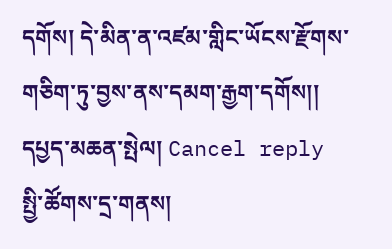དགོས། དེ་མིན་ན་འཛམ་གླིང་ཡོངས་རྫོགས་གཅིག་ཏུ་བྱས་ནས་དམག་རྒྱག་དགོས།།
དཔྱད་མཆན་སྤེལ། Cancel reply
སྤྱི་ཚོགས་དྲ་གནས།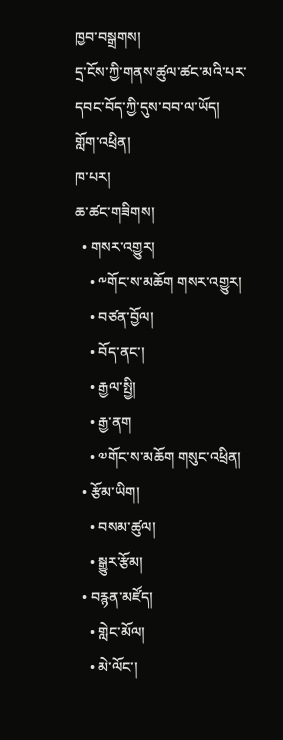ཁྱབ་བསྒྲགས།
དྲ་ངོས་ཀྱི་གནས་ཚུལ་ཚང་མའི་པར་དབང་བོད་ཀྱི་དུས་བབ་ལ་ཡོད།
གློག་འཕྲིན།
ཁ་པར།
ཆ་ཚང་གཟིགས།
  • གསར་འགྱུར།
    • ༸གོང་ས་མཆོག གསར་འགྱུར།
    • བཙན་བྱོལ།
    • བོད་ནང་།
    • རྒྱལ་སྤྱི།
    • རྒྱ་ནག
    • ༧གོང་ས་མཆོག གསུང་འཕྲིན།
  • རྩོམ་ཡིག།
    • བསམ་ཚུལ།
    • སྒྱུར་རྩོམ།
  • བརྙན་མཛོད།
    • གླེང་མོལ།
    • མེ་ལོང་།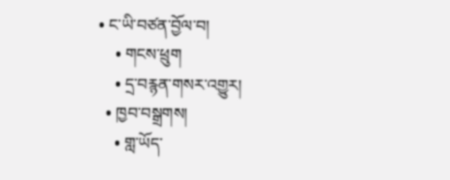• ང་ཡི་བཙན་བྱོལ་བ།
    • གངས་ཕྲུག
    • དྲ་བརྙན་གསར་འགྱུར།
  • ཁྱབ་བསྒྲགས།
    • གླ་ཡོད་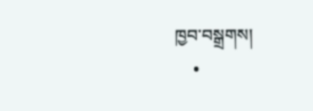ཁྱབ་བསྒྲགས།
    •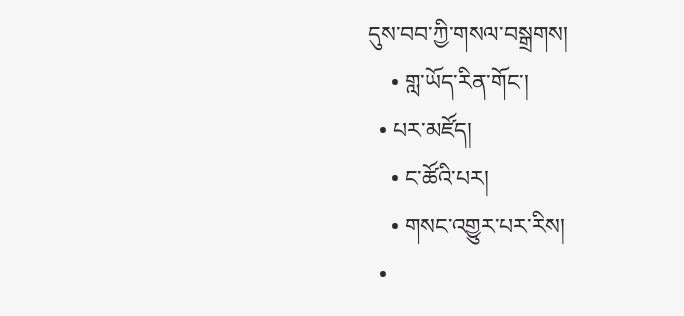དུས་བབ་ཀྱི་གསལ་བསྒྲགས།
    • གླ་ཡོད་རིན་གོང་།
  • པར་མཛོད།
    • ང་ཚོའི་པར།
    • གསང་འགྱུར་པར་རིས།
  •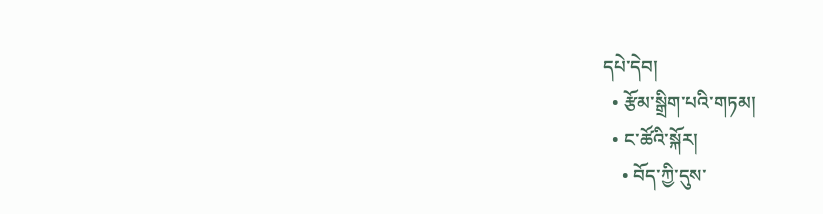དཔེ་དེབ།
  • རྩོམ་སྒྲིག་པའི་གཏམ།
  • ང་ཚོའི་སྐོར།
    • བོད་ཀྱི་དུས་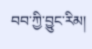བབ་ཀྱི་བྱུང་རིམ།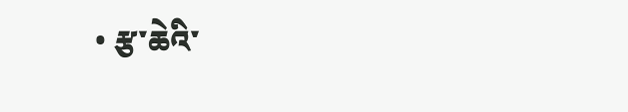• རྩ་ཆེའི་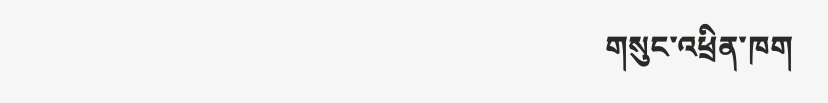གསུང་འཕྲིན་ཁག